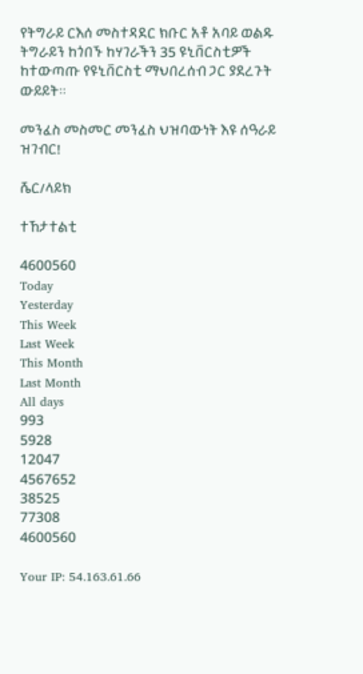የትግራይ ርእሰ መስተዳደር ክቡር አቶ አባይ ወልዱ ትግራይን ከጎበኙ ከሃገራችን 35 ዩኒቨርስቲዎች ከተውጣጡ የዩኒቨርስቲ ማህበረሰብ ጋር ያደረጉት ውይይት።

መንፈስ መስመር መንፈስ ህዝባውነት እዩ ሰዓራይ ዝገብር!

ሼር/ላይክ

ተኸታተልቲ

4600560
Today
Yesterday
This Week
Last Week
This Month
Last Month
All days
993
5928
12047
4567652
38525
77308
4600560

Your IP: 54.163.61.66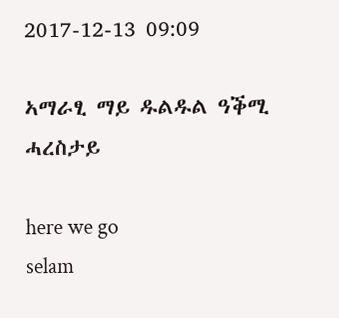2017-12-13 09:09

ኣማራፂ ማይ ዱልዱል ዓቕሚ ሓረስታይ

here we go
selam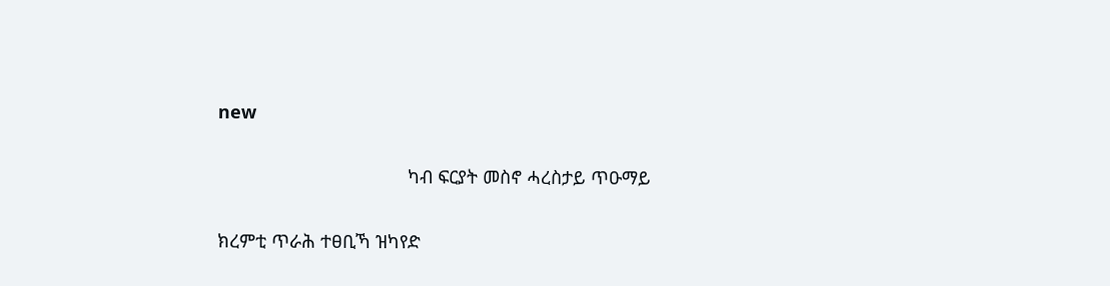new

                                      ካብ ፍርያት መስኖ ሓረስታይ ጥዑማይ

ክረምቲ ጥራሕ ተፀቢኻ ዝካየድ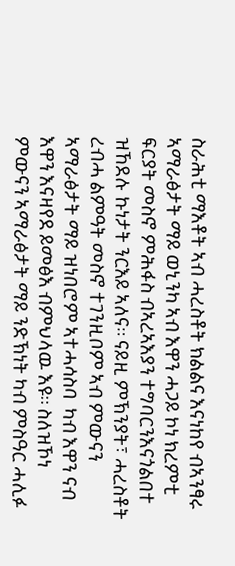ስራሕቲ ማእቶት ኣብ ሓረስቶት ክልልና እናነከየ ብኣንፃሩ ኣማራፅታት ማይ ወኒንካ ኣብ እዋን ሓጋይ ኮነ ክረምቲ ፍርያት መስኖ ምሕፋስ ብኣረኣእያን ተግባርንእናጎልበተ ዝኸደሉ ኩነታት ንርእይ ኣለና። ናይዚ ምኽንያት፣ ሓረስቶት ረብሓ ልምዓት መስኖ ተገንዚቦም ኣብ ምውናን ኣማራፅታት ማይ ዝነበሮም ኣተሓሳስባ  ካብ እዋን ናብ እዋን እናዛየደ ይመፅእ ብምህላዉ እዩ። ስለዝኾነ ምውናን ኣማራፅታት ማይ ንድኽነት ካብ ምስዓር ሓሊፉ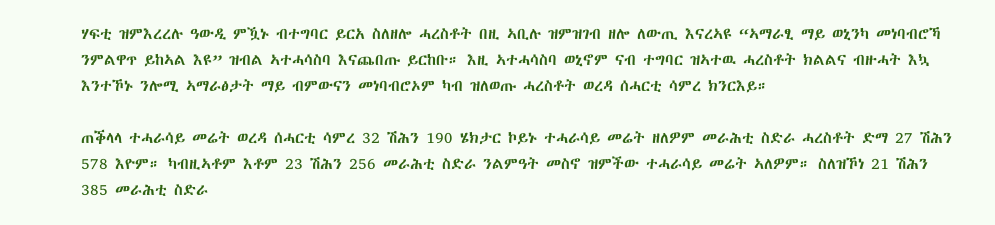ሃፍቲ ዝምእረረሉ ዓውዲ ምዃኑ ብተግባር ይርአ ስለዘሎ ሓረስቶት በዚ ኣቢሉ ዝምዝገብ ዘሎ ለውጢ እናረኣዩ “ኣማራፂ ማይ ወኒንካ መነባብሮኻ ንምልዋጥ ይከኣል እዩ” ዝብል ኣተሓሳስባ እናጨበጡ ይርከቡ። እዚ ኣተሓሳስባ ወኒኖም ናብ ተግባር ዝኣተዉ ሓረስቶት ክልልና ብዙሓት እኳ እንተኾኑ ንሎሚ ኣማራፅታት ማይ ብምውናን መነባብሮኦም ካብ ዝለወጡ ሓረስቶት ወረዳ ሰሓርቲ ሳምረ ክንርእይ።

ጠቕላላ ተሓራሳይ መሬት ወረዳ ሰሓርቲ ሳምረ 32 ሽሕን 190 ሄክታር ኮይኑ ተሓራሳይ መሬት ዘለዎም መራሕቲ ስድራ ሓረስቶት ድማ 27 ሽሕን 578 እዮም። ካብዚኣቶም እቶም 23 ሽሕን 256 መራሕቲ ስድራ ንልምዓት መስኖ ዝምችው ተሓራሳይ መሬት ኣለዎም። ስለዝኾነ 21 ሽሕን 385 መራሕቲ ስድራ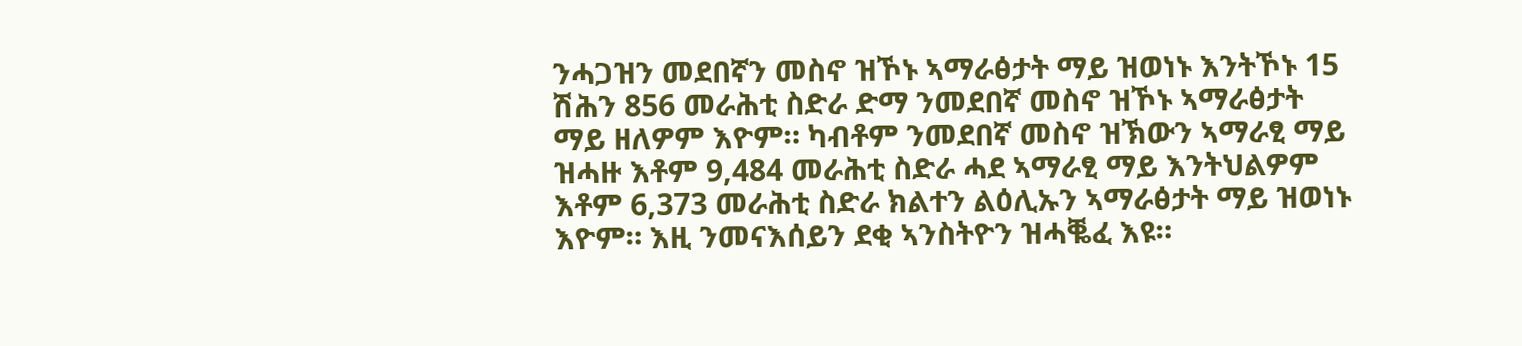ንሓጋዝን መደበኛን መስኖ ዝኾኑ ኣማራፅታት ማይ ዝወነኑ እንትኾኑ 15 ሽሕን 856 መራሕቲ ስድራ ድማ ንመደበኛ መስኖ ዝኾኑ ኣማራፅታት ማይ ዘለዎም እዮም። ካብቶም ንመደበኛ መስኖ ዝኽውን ኣማራፂ ማይ ዝሓዙ እቶም 9,484 መራሕቲ ስድራ ሓደ ኣማራፂ ማይ እንትህልዎም እቶም 6,373 መራሕቲ ስድራ ክልተን ልዕሊኡን ኣማራፅታት ማይ ዝወነኑ እዮም። እዚ ንመናእሰይን ደቂ ኣንስትዮን ዝሓቘፈ እዩ።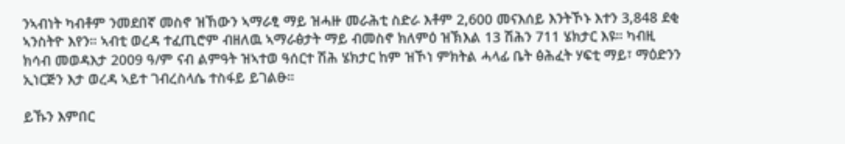ንኣብነት ካብቶም ንመደበኛ መስኖ ዝኸውን ኣማራፂ ማይ ዝሓዙ መራሕቲ ስድራ እቶም 2,600 መናእሰይ እንትኾኑ እተን 3,848 ደቂ ኣንስትዮ እየን። ኣብቲ ወረዳ ተፈጢሮም ብዘለዉ ኣማራፅታት ማይ ብመስኖ ክለምዕ ዝኽእል 13 ሽሕን 711 ሄክታር እዩ። ካብዚ ክሳብ መወዳእታ 2009 ዓ/ም ናብ ልምዓት ዝኣተወ ዓሰርተ ሽሕ ሄክታር ከም ዝኾነ ምክትል ሓላፊ ቤት ፅሕፈት ሃፍቲ ማይ፣ ማዕድንን ኢነርጅን እታ ወረዳ ኣይተ ገብረስላሴ ተስፋይ ይገልፁ።

ይኹን እምበር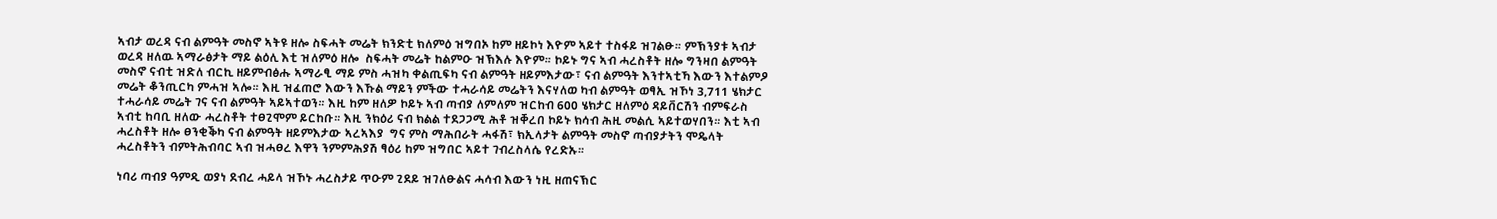ኣብታ ወረዳ ናብ ልምዓት መስኖ ኣትዩ ዘሎ ስፍሓት መሬት ክንድቲ ክለምዕ ዝግበኦ ከም ዘይኮነ እዮም ኣይተ ተስፋይ ዝገልፁ። ምኽንያቱ ኣብታ ወረዳ ዘለዉ ኣማራፅታት ማይ ልዕሊ እቲ ዝለምዕ ዘሎ  ስፍሓት መሬት ከልምዑ ዝኽእሉ እዮም። ኮይኑ ግና ኣብ ሓረስቶት ዘሎ ግንዛበ ልምዓት መስኖ ናብቲ ዝድለ ብርኪ ዘይምብፅሑ ኣማራፂ ማይ ምስ ሓዝካ ቀልጢፍካ ናብ ልምዓት ዘይምእታው፣ ናብ ልምዓት እንተኣቲኻ እውን እተልምዖ መሬት ቆንጢርካ ምሓዝ ኣሎ። እዚ ዝፈጠሮ እውን እኹል ማይን ምችው ተሓራሳይ መሬትን እናሃለወ ካብ ልምዓት ወፃኢ ዝኾነ 3,711 ሄክታር ተሓራሳይ መሬት ገና ናብ ልምዓት ኣይኣተወን። እዚ ከም ዘለዎ ኮይኑ ኣብ ጣብያ ለምለም ዝርከብ 600 ሄክታር ዘለምዕ ዳይቨርሽን ብምፍራስ ኣብቲ ከባቢ ዘለው ሓረስቶት ተፀጊሞም ይርከቡ። እዚ ንክዕሪ ናብ ክልል ተደጋጋሚ ሕቶ ዝቐረበ ኮይኑ ክሳብ ሕዚ መልሲ ኣይተወሃበን። እቲ ኣብ ሓረስቶት ዘሎ ፀንቂቕካ ናብ ልምዓት ዘይምእታው ኣረኣእያ  ግና ምስ ማሕበራት ሓፋሽ፣ ክኢላታት ልምዓት መስኖ ጣብያታትን ሞዴላት ሓረስቶትን ብምትሕብባር ኣብ ዝሓፀረ እዋን ንምምሕያሽ ፃዕሪ ከም ዝግበር ኣይተ ገብረስላሴ የረድኡ።

ነባሪ ጣብያ ዓምዲ ወያነ ደብረ ሓይላ ዝኾኑ ሓረስታይ ጥዑም ጊደይ ዝገለፁልና ሓሳብ እውን ነዚ ዘጠናኽር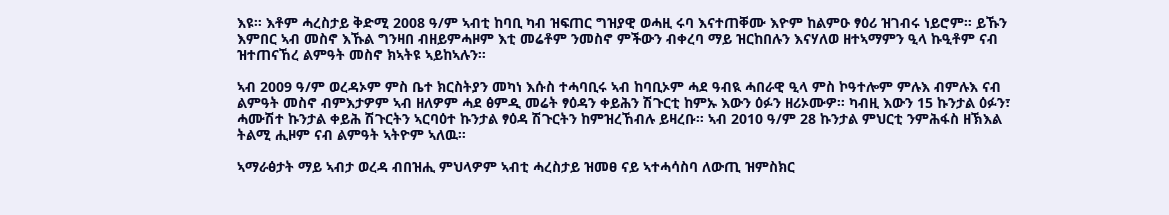እዩ። እቶም ሓረስታይ ቅድሚ 2008 ዓ/ም ኣብቲ ከባቢ ካብ ዝፍጠር ግዝያዊ ወሓዚ ሩባ እናተጠቐሙ እዮም ከልምዑ ፃዕሪ ዝገብሩ ነይሮም። ይኹን እምበር ኣብ መስኖ እኹል ግንዛበ ብዘይምሓዞም እቲ መሬቶም ንመስኖ ምችውን ብቀረባ ማይ ዝርከበሉን እናሃለወ ዘተኣማምን ዒላ ኩዒቶም ናብ ዝተጠናኸረ ልምዓት መስኖ ክኣትዩ ኣይከኣሉን።

ኣብ 2009 ዓ/ም ወረዳኦም ምስ ቤተ ክርስትያን መካነ እሱስ ተሓባቢሩ ኣብ ከባቢኦም ሓደ ዓብዪ ሓበራዊ ዒላ ምስ ኮዓተሎም ምሉእ ብምሉእ ናብ ልምዓት መስኖ ብምእታዎም ኣብ ዘለዎም ሓደ ፅምዲ መሬት ፃዕዳን ቀይሕን ሽጉርቲ ከምኡ እውን ዕፉን ዘሪኦሙዎ። ካብዚ እውን 15 ኩንታል ዕፉን፣ ሓሙሽተ ኩንታል ቀይሕ ሽጉርትን ኣርባዕተ ኩንታል ፃዕዳ ሽጉርትን ከምዝረኸብሉ ይዛረቡ። ኣብ 2010 ዓ/ም 28 ኩንታል ምህርቲ ንምሕፋስ ዘኽእል ትልሚ ሒዞም ናብ ልምዓት ኣትዮም ኣለዉ።

ኣማራፅታት ማይ ኣብታ ወረዳ ብበዝሒ ምህላዎም ኣብቲ ሓረስታይ ዝመፀ ናይ ኣተሓሳስባ ለውጢ ዝምስክር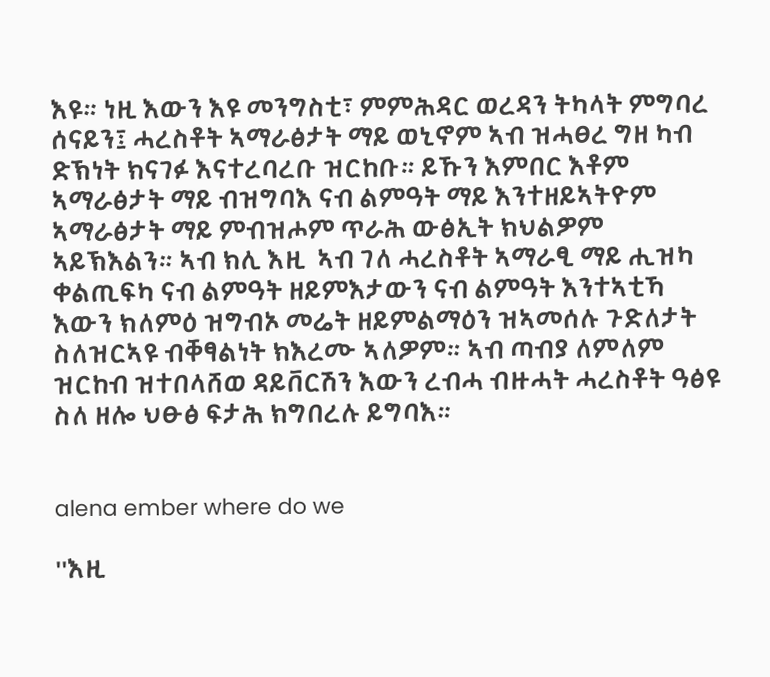እዩ። ነዚ እውን እዩ መንግስቲ፣ ምምሕዳር ወረዳን ትካላት ምግባረ ሰናይን፤ ሓረስቶት ኣማራፅታት ማይ ወኒኖም ኣብ ዝሓፀረ ግዘ ካብ ድኽነት ክናገፉ እናተረባረቡ ዝርከቡ። ይኹን እምበር እቶም ኣማራፅታት ማይ ብዝግባእ ናብ ልምዓት ማይ እንተዘይኣትዮም ኣማራፅታት ማይ ምብዝሖም ጥራሕ ውፅኢት ክህልዎም ኣይኽእልን። ኣብ ክሊ እዚ  ኣብ ገለ ሓረስቶት ኣማራፂ ማይ ሒዝካ ቀልጢፍካ ናብ ልምዓት ዘይምእታውን ናብ ልምዓት እንተኣቲኻ እውን ክለምዕ ዝግብኦ መሬት ዘይምልማዕን ዝኣመሰሉ ጉድለታት ስለዝርኣዩ ብቐፃልነት ክእረሙ ኣለዎም። ኣብ ጣብያ ለምለም ዝርከብ ዝተበላሸወ ዳይቨርሽን እውን ረብሓ ብዙሓት ሓረስቶት ዓፅዩ ስለ ዘሎ ህፁፅ ፍታሕ ክግበረሉ ይግባእ።


alena ember where do we

''እዚ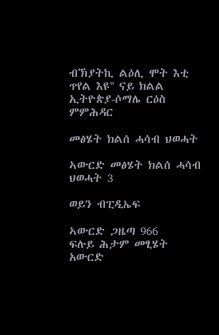ብኽያትኪ ልዕሊ ሞት እቲ ጥየል እዩ'' ናይ ክልል ኢትዮጵያ-ሶማሌ ርዕስ ምምሕዳር

መፅሄት ክልሰ ሓሳብ ህወሓት

ኣውርድ መፅሄት ክልሰ ሓሳብ ህወሓት 3

ወይን ብፒዲኤፍ

ኣውርድ ጋዜጣ 966
ፍሉይ ሕታም መፂሄት
አውርድ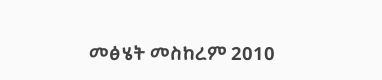መፅሄት መስከረም 2010